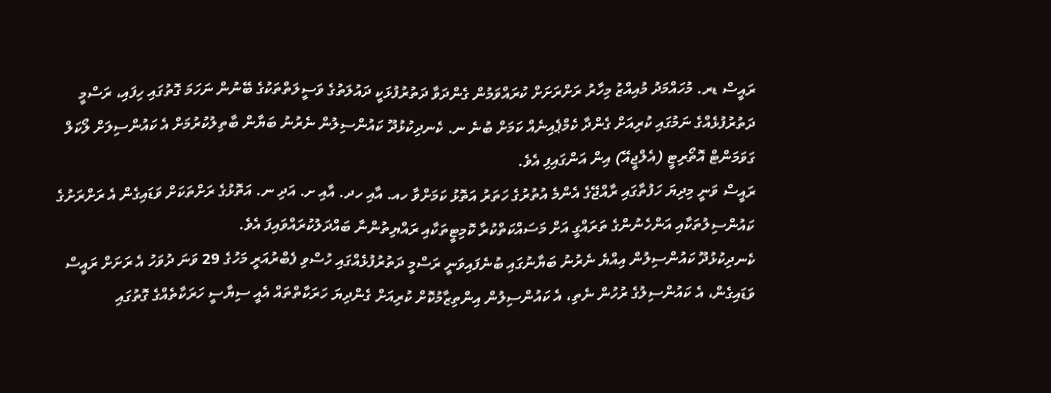ރައީސް ޑރ. މުހައްމަދު މުއިއްޒު މިހާރު ރަށްރަށަށް ކުރައްވަމުން ގެންދަވާ ދަތުރުފުޅަކީ ދައުލަތުގެ ވަސީލަތްތަކުގެ ބޭނުން ނަހަމަ ގޮތުގައި ހިފައި، ރަސްމީ ދަތުރުފުޅެއްގެ ނަމުގައި ކުރިއަށް ގެންދާ ކެމްޕެއިނެއް ކަމަށް ބުނެ ނ. ކެނދިކުޅުދޫ ކައުންސިލުން ނެރުނު ބަޔާން ބާތިލުކުރުމަށް އެ ކައުންސިލަށް ލޯކަލް ގަވަމަންޓް އޮތޯރިޓީ (އެލްޖީއޭ) އިން އަންގައިފި އެވެ.
ރައީސް ވަނީ މިދިޔަ ހަފުތާގައި ރާއްޖޭގެ އެންމެ އުތުރުގެ ހަތަރު އަތޮޅު ކަމަށްވާ ހއ. އާއި ހދ. އާއި ށ. އަދި ނ. އަތޮޅުގެ ރަށްތަކަށް ވަޑައިގެން އެ ރަށްރަށުގެ ކައުންސިލުތަކާއި އަންހެނުންގެ ތަރައްގީ އަށް މަސައްކަތްކުރާ ކޮމިޓީތަކާއި ރައްޔިތުންނާ ބައްދަލުކުރައްވައިފަ އެވެ.
ކެނދިކުޅުދޫ ކައުންސިލުން އިއްޔެ ނެރުނު ބަޔާނުގައި ބުނެފައިވަނީ ރަސްމީ ދަތުރުފުޅެއްގައި ހުސްވި ފެބްރުއަރީ މަހުގެ 29 ވަނަ ދުވަހު އެ ރަށަށް ރައީސް ވަޑައިގެން، އެ ކައުންސިލުގެ ރުހުން ނެތި، އެ ކައުންސިލުން އިންތިޒާމުކޮށް ކުރިއަށް ގެންދިޔަ ހަރަކާތްތައް އެއީ ސިޔާސީ ހަރަކާތެއްގެ ގޮތުގައި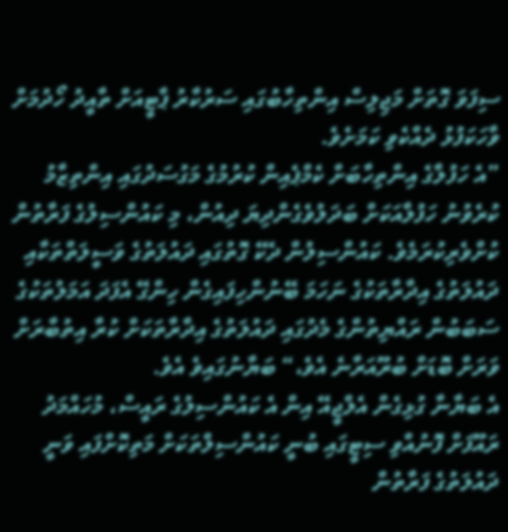ސިފަވަ ގޮތަށް މަޖިލިސް އިންތިހާބުގައި ސަރުކާރު ޕާޓީއަށް ތާއީދު ހޯދުމަށް ވާހަކަފުޅު ދެއްކެވި ކަމަށެވެ.
”އެ ހަފުލާގެ އިންތިހާބަށް ކެމްޕެއިން ކުރުމުގެ މަގުސަދުގައި އިންތިޒާމު ކުރެވުނު ހަފުލާއަކަށް ބަދަލުވެގެންދިޔަ ދިއުން، މި ކައުންސިލުގެ ފަރާތުން ކުށްވެރިކުރަމެވެ. ކައުންސިލުން ދެކޭ ގޮތުގައި ދައުލަތުގެ ވަސީލަތްތަކާއި ދައުލަތުގެ އިދާރާތަކުގެ ނަހަމަ ބޭނުންހިފައިގެން ހިންގޭ އެފަދަ އަމަލުތަކުގެ ސަބަބުން ރައްޔިތުންގެ މެދުގައި ދައުލަތުގެ އިދާރާތަކަށް ކުރާ އިތުބާރަށް ވަރަށް ބޮޑަށް ބުރޫއަރާނެ އެވެ،“ ބަޔާނުގައިވެ އެވެ.
އެ ބަޔާނާ ގުޅިގެން އެލްޖީއޭ އިން އެ ކައުންސިލުގެ ރައީސް، މުހައްމަދު ރައޫފަށް ފޮނުއްވި ސިޓީގައި ބުނީ ކައުންސިލްތަކަށް މަތިކޮށްފައި ވަނީ ދައުލަތުގެ ފަރާތުން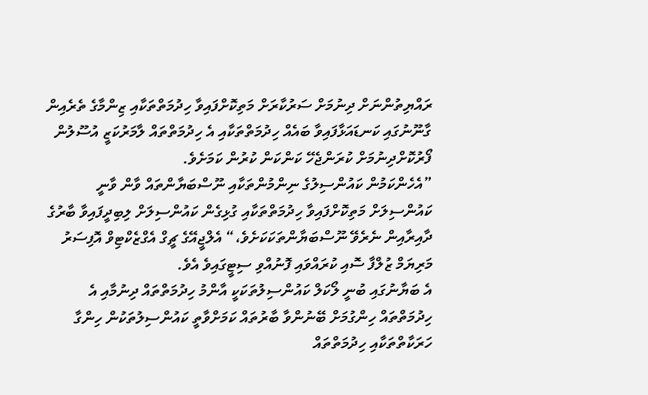ރައްޔިތުންނަށް ދިނުމަށް ސަރުކާރަށް މަތިކޮށްފައިވާ ހިދުމަތްތަކާއި ޒިންމާގެ ތެރެއިން ގާނޫނުގައި ކަނޑައަޅާފައިވާ ބައެއް ހިދުމަތްތަކާއި އެ ހިދުމަތްތައް ލާމަރުކަޒީ އުސޫލުން ފޯރުކޮށްދިނުމަށް ކުރަންޖެހޭ ކަންކަން ކުރުން ކަމަށެވެ.
”އެހެންކަމުން ކައުންސިލުގެ ނިންމުންތަކާއި ނޫސްބަޔާންތައް ވާން ވާނީ ކައުންސިލަށް މަތިކޮށްފައިވާ ހިދުމަތްތަކާއި ގުޅިގެން ކައުންސިލަށް ލިބިދީފައިވާ ބާރުގެ ދާއިރާއިން ނެރެވޭ ނޫސްބަޔާންތަކަކަށެވެ،“ އެލްޖީއޭގެ ޗީގް އެގްޒެކްޓިވް އޮފިސަރު މަރިޔަމް ޒުލްފާ ސޮއި ކުރައްވައި ފޮނުއްވި ސިޓީގައިވެ އެވެ.
އެ ބަޔާނުގައި ބުނީ ލޯކަލް ކައުންސިލުތަކަކީ އާންމު ހިދުމަތްތައް ދިނުމާއި އެ ހިދުމަތްތައް ހިންގުމަށް ބޭނުންވާ ބާރުތައް ކަމަށްވާތީ ކައުންސިލުތަކުން ހިންގާ ހަރަކާތްތަކާއި ހިދުމަތްތައް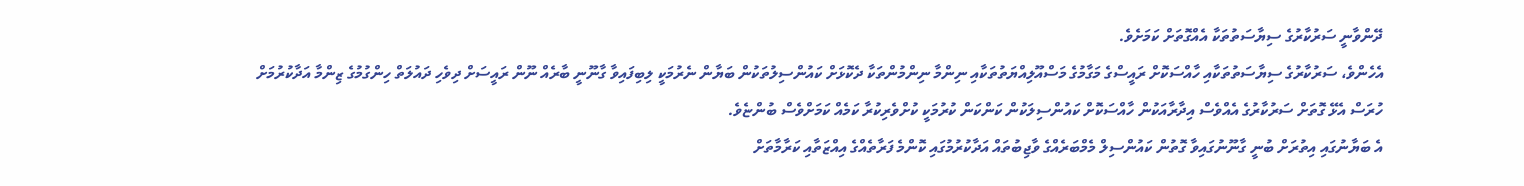ދޭންވާނީ ސަރުކާރުގެ ސިޔާސަތުތަކާ އެއްގޮތަށް ކަމަށެވެ.
އެހެންވެ، ސަރުކާރުގެ ސިޔާސަތުތަކާއި ހާއްސަކޮށް ރައީސްގެ މަގާމުގެ މަސްއޫލިއްޔަތުތަކާއި ނިންމާ ނިންމުންތަކާ ދެކޮޅަށް ކައުންސިލުތަކުން ބަޔާން ނެރުމަކީ ލިބިފައިވާ ގާނޫނީ ބާރެއް ނޫން ރައީސަށް ދިވެހި ދައުލަތް ހިންގުމުގެ ޒިންމާ އަދާކުރުމަށް ހުރަސް އެޅޭ ގޮތަށް ސަރުކާރުގެ އެއްވެސް އިދާރާއަކުން ހާއްސަކޮށް ކައުންސިލަކުން ކަންކަން ކުރުމަކީ ކުށްވެރިކުރާ ކަމެއް ކަމަށްވެސް ބުންޏެވެ.
އެ ބަޔާނުގައި އިތުރަށް ބުނީ ގާނޫނުގައިވާ ގޮތުން ކައުންސިލް މެމްބަރެއްގެ ވާޖިބުތައް އަދާކުރުމުގައި ކޮންމެ ފަރާތެއްގެ އިއްޒަތާއި ކަރާމާތަށް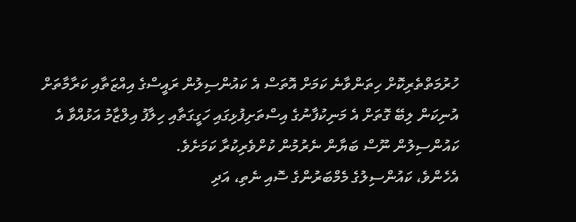ހުރުމަތްތެރިކޮށް ހިތަންވާނެ ކަމަށް އޮތަސް އެ ކައުންސިލުން ރައީސްގެ އިއްޒަތާއި ކަރާމާތަށް އުނިކަން ލިބޭ ގޮތަށް އެ މަނިކުފާނުގެ އިސްތަށިފުޅިގައި ހަގީގަތާއި ހިލާފު އިލްޒާމު އަޅުއްވާ އެ ކައުންސިލުން ނޫސް ބަޔާން ނެރުމުން ކުށްވެރިކުރާ ކަމަށެވެ.
އެހެންވެ، ކައުންސިލުގެ މެމްބަރުންގެ ސޮއި ނެތި، އަދި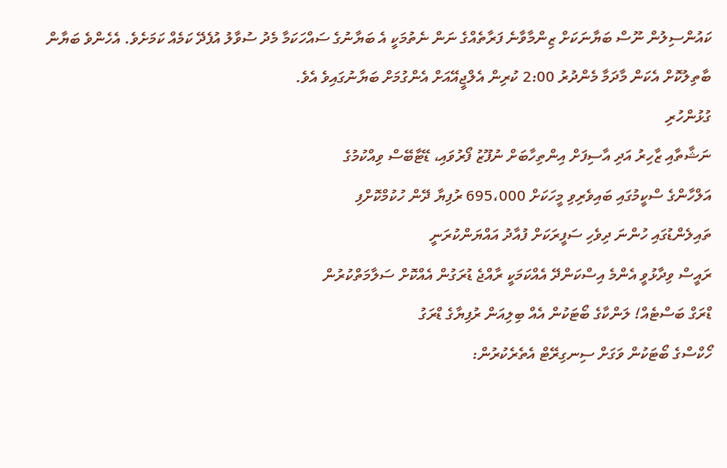ކައުންސިލުން ނޫސް ބަޔާނަކަށް ޒިންމާވާނެ ފަރާތެއްގެ ނަން ނެތުމަކީ އެ ބަޔާނުގެ ސައްހަކަމާ މެދު ސުވާލު އުފެދޭ ކަމެއް ކަމަށެވެ. އެހެންވެ ބަޔާން ބާތިލުކޮށް އެކަން މާދަމާ މެންދުރު 2:00 ކުރިން އެލްޖީއޭއަށް އެންގުމަށް ބަޔާނުގައިވެ އެވެ.
ގުޅުންހުރި
ނަޝާތާއި ޒާހިރު އަދި އާސިފަށް އިންތިހާބަށް ނުފޫޒު ފޯރުވައި، ޑޭޓާބޭސް ވިއްކުމުގެ
އަލްހާންގެ ސްކީމުގައި ބައިވެރިވި މީހަކަށް 695،000 ރުފިޔާ ދޭން ހުކުމްކޮށްފި
ތައިލެންޑުގައި ހުންނަ ދިވެހި ސަފީރަކަށް ފުއާދު އައްޔަންކުރަނީ
ރައީސް ވިދާޅުވީ އެންމެ އިސްކަންދޭ އެއްކަމަކީ ރާއްޖެ ޑުރަގުން އެއްކޮށް ސަލާމަތްކުރުން
ޑްރަގް ބަސްޓެއް! ލަންކާގެ ބޯޓަކުން އެއް ބިލިއަން ރުފިޔާގެ ޑްރަގު
ހޯކްސްގެ ބޯޓަކުން ވަގަށް ސިނގިރޭޓް އެތެރެކުރުން: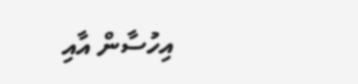އިހުސާން އާއި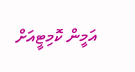އަމީން ކޮމިޓީއަށް